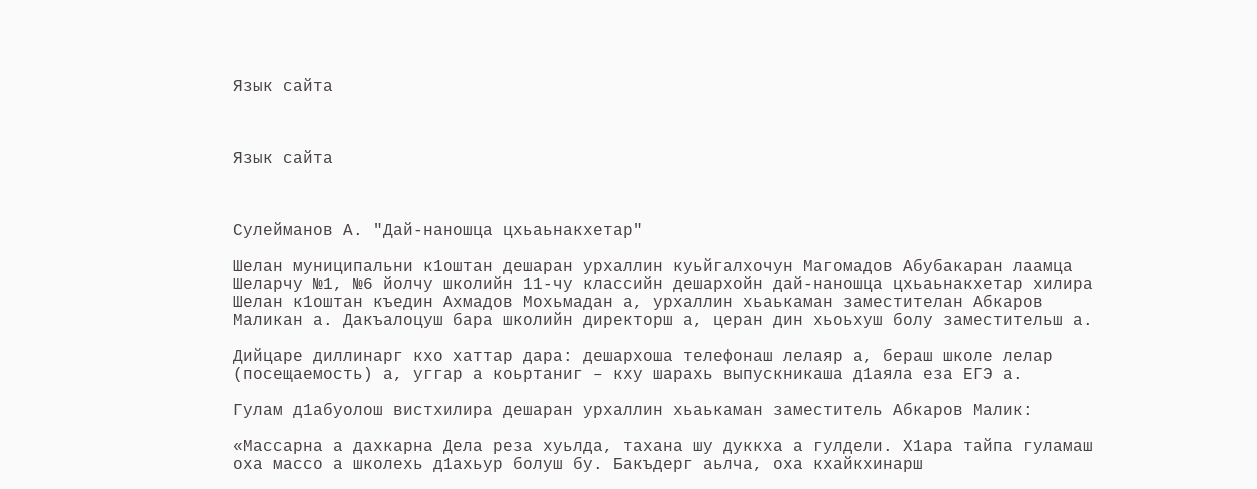Язык сайта



Язык сайта



Сулейманов А. "Дай-наношца цхьаьнакхетар"

Шелан муниципальни к1оштан дешаран урхаллин куьйгалхочун Магомадов Абубакаран лаамца Шеларчу №1, №6 йолчу школийн 11-чу классийн дешархойн дай-наношца цхьаьнакхетар хилира Шелан к1оштан къедин Ахмадов Мохьмадан а, урхаллин хьаькаман заместителан Абкаров Маликан а. Дакъалоцуш бара школийн директорш а, церан дин хьоьхуш болу заместительш а.

Дийцаре диллинарг кхо хаттар дара: дешархоша телефонаш лелаяр а, бераш школе лелар (посещаемость) а, уггар а коьртаниг – кху шарахь выпускникаша д1аяла еза ЕГЭ а.

Гулам д1абуолош вистхилира дешаран урхаллин хьаькаман заместитель Абкаров Малик:

«Массарна а дахкарна Дела реза хуьлда, тахана шу дуккха а гулдели. Х1ара тайпа гуламаш оха массо а школехь д1ахьур болуш бу. Бакъдерг аьлча, оха кхайкхинарш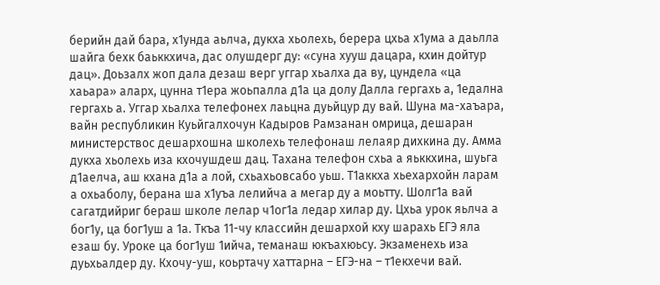берийн дай бара, х1унда аьлча, дукха хьолехь, берера цхьа х1ума а даьлла шайга бехк баьккхича, дас олушдерг ду: «суна хууш дацара, кхин дойтур дац». Доьзалх жоп дала дезаш верг уггар хьалха да ву, цундела «ца хаьара» аларх, цунна т1ера жоьпалла д1а ца долу Далла гергахь а, 1едална гергахь а. Уггар хьалха телефонех лаьцна дуьйцур ду вай. Шуна ма-хаъара, вайн республикин Куьйгалхочун Кадыров Рамзанан омрица, дешаран министерствос дешархошна школехь телефонаш лелаяр дихкина ду. Амма дукха хьолехь иза кхочушдеш дац. Тахана телефон схьа а яьккхина, шуьга д1аелча, аш кхана д1а а лой, схьахьовсабо уьш. Т1аккха хьехархойн ларам а охьаболу, берана ша х1уъа лелийча а мегар ду а моьтту. Шолг1а вай сагатдийриг бераш школе лелар ч1ог1а ледар хилар ду. Цхьа урок яьлча а бог1у, ца бог1уш а 1а. Ткъа 11-чу классийн дешархой кху шарахь ЕГЭ яла езаш бу. Уроке ца бог1уш 1ийча, теманаш юкъахюьсу. Экзаменехь иза дуьхьалдер ду. Кхочу-уш, коьртачу хаттарна – ЕГЭ-на – т1екхечи вай.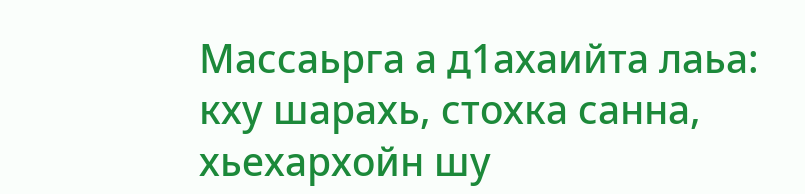Массаьрга а д1ахаийта лаьа: кху шарахь, стохка санна, хьехархойн шу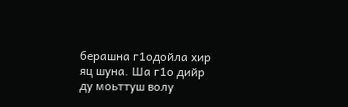берашна г1одойла хир яц шуна. Ша г1о дийр ду моьттуш волу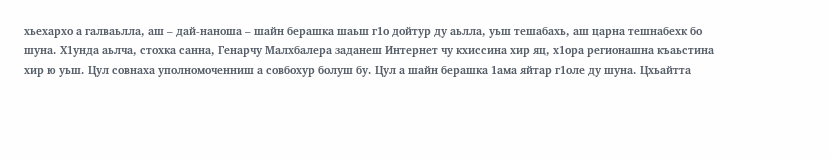хьехархо а галваьлла, аш – дай-наноша – шайн берашка шаьш г1о дойтур ду аьлла, уьш тешабахь, аш царна тешнабехк бо шуна. Х1унда аьлча, стохка санна, Генарчу Малхбалера заданеш Интернет чу кхиссина хир яц, х1ора регионашна къаьстина хир ю уьш. Цул совнаха уполномоченниш а совбохур болуш бу. Цул а шайн берашка 1ама яйтар г1оле ду шуна. Цхьайтта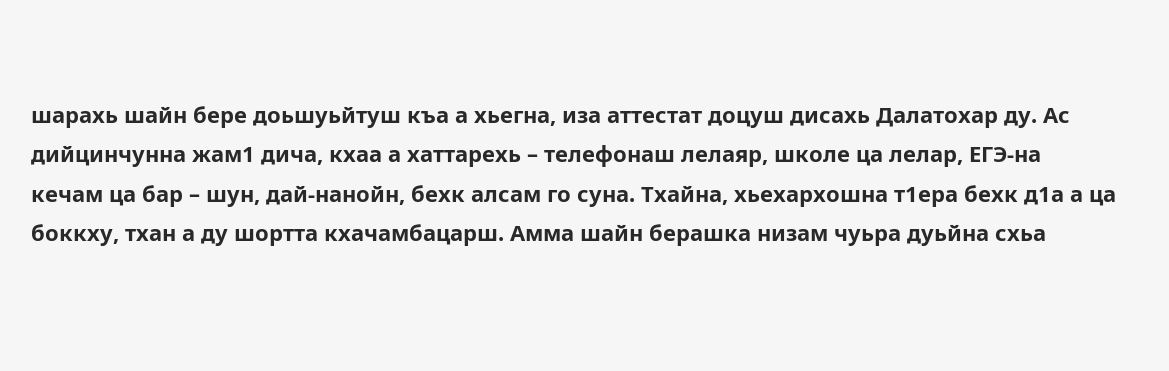шарахь шайн бере доьшуьйтуш къа а хьегна, иза аттестат доцуш дисахь Далатохар ду. Ас дийцинчунна жам1 дича, кхаа а хаттарехь – телефонаш лелаяр, школе ца лелар, ЕГЭ-на кечам ца бар – шун, дай-нанойн, бехк алсам го суна. Тхайна, хьехархошна т1ера бехк д1а а ца боккху, тхан а ду шортта кхачамбацарш. Амма шайн берашка низам чуьра дуьйна схьа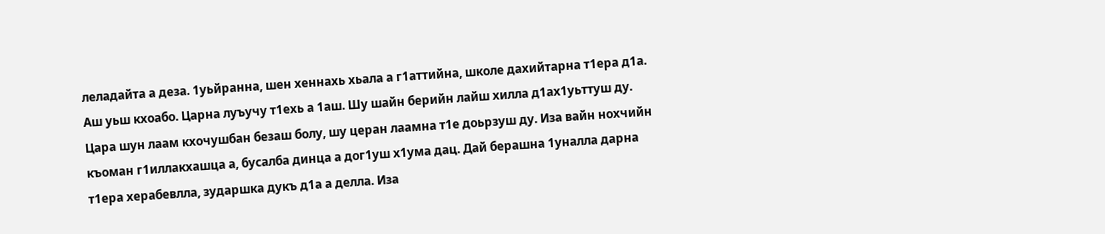леладайта а деза. 1уьйранна, шен хеннахь хьала а г1аттийна, школе дахийтарна т1ера д1а. Аш уьш кхоабо. Царна луъучу т1ехь а 1аш. Шу шайн берийн лайш хилла д1ах1уьттуш ду. Цара шун лаам кхочушбан безаш болу, шу церан лаамна т1е доьрзуш ду. Иза вайн нохчийн къоман г1иллакхашца а, бусалба динца а дог1уш х1ума дац. Дай берашна 1уналла дарна т1ера херабевлла, зударшка дукъ д1а а делла. Иза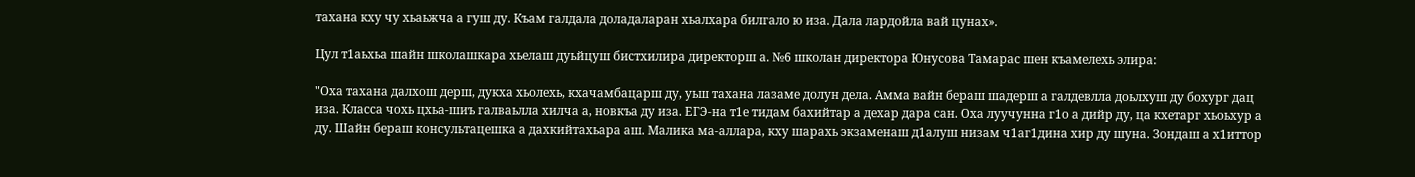тахана кху чу хьаьжча а гуш ду. Къам галдала доладаларан хьалхара билгало ю иза. Дала лардойла вай цунах».

Цул т1аьхьа шайн школашкара хьелаш дуьйцуш бистхилира директорш а. №6 школан директора Юнусова Тамарас шен къамелехь элира:

"Оха тахана далхош дерш, дукха хьолехь, кхачамбацарш ду, уьш тахана лазаме долун дела. Амма вайн бераш шадерш а галдевлла доьлхуш ду бохург дац иза. Класса чохь цхьа-шиъ галваьлла хилча а, новкъа ду иза. ЕГЭ-на т1е тидам бахийтар а дехар дара сан. Оха луучунна г1о а дийр ду, ца кхетарг хьоьхур а ду. Шайн бераш консультацешка а дахкийтахьара аш. Малика ма-аллара, кху шарахь экзаменаш д1алуш низам ч1аг1дина хир ду шуна. Зондаш а х1иттор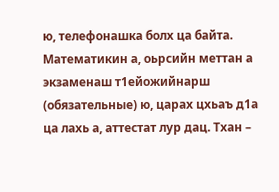ю, телефонашка болх ца байта. Математикин а, оьрсийн меттан а экзаменаш т1ейожийнарш (обязательные) ю, царах цхьаъ д1а ца лахь а, аттестат лур дац. Тхан –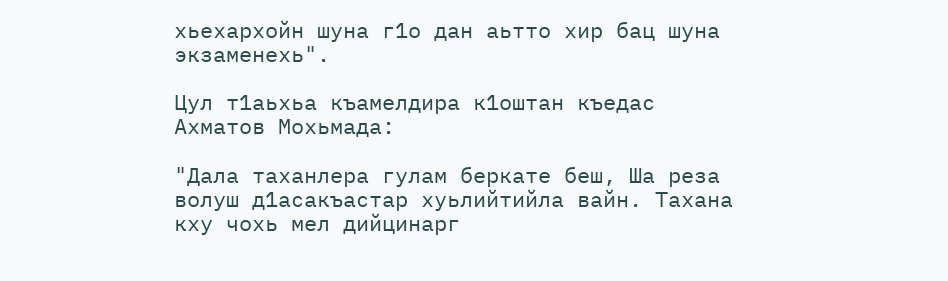хьехархойн шуна г1о дан аьтто хир бац шуна экзаменехь".

Цул т1аьхьа къамелдира к1оштан къедас Ахматов Мохьмада:

"Дала таханлера гулам беркате беш, Ша реза волуш д1асакъастар хуьлийтийла вайн. Тахана кху чохь мел дийцинарг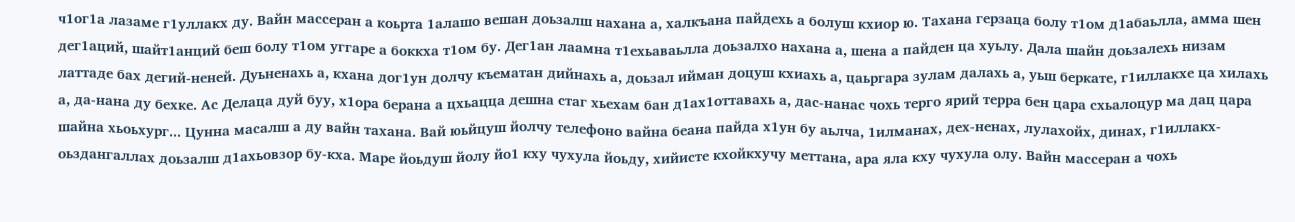ч1ог1а лазаме г1уллакх ду. Вайн массеран а коьрта 1алашо вешан доьзалш нахана а, халкъана пайдехь а болуш кхиор ю. Тахана герзаца болу т1ом д1абаьлла, амма шен дег1аций, шайт1анций беш болу т1ом уггаре а боккха т1ом бу. Дег1ан лаамна т1ехьаваьлла доьзалхо нахана а, шена а пайден ца хуьлу. Дала шайн доьзалехь низам латтаде бах дегий-неней. Дуьненахь а, кхана дог1ун долчу къематан дийнахь а, доьзал ийман доцуш кхиахь а, цаьргара зулам далахь а, уьш беркате, г1иллакхе ца хилахь а, да-нана ду бехке. Ас Делаца дуй буу, х1ора берана а цхьацца дешна стаг хьехам бан д1ах1оттавахь а, дас-нанас чохь терго ярий терра бен цара схьалоцур ма дац цара шайна хьоьхург... Цунна масалш а ду вайн тахана. Вай юьйцуш йолчу телефоно вайна беана пайда х1ун бу аьлча, 1илманах, дех-ненах, лулахойх, динах, г1иллакх-оьздангаллах доьзалш д1ахьовзор бу-кха. Маре йоьдуш йолу йо1 кху чухула йоьду, хийисте кхойкхучу меттана, ара яла кху чухула олу. Вайн массеран а чохь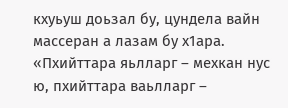кхуьуш доьзал бу, цундела вайн массеран а лазам бу х1ара. «Пхийттара яьлларг – мехкан нус ю, пхийттара ваьлларг –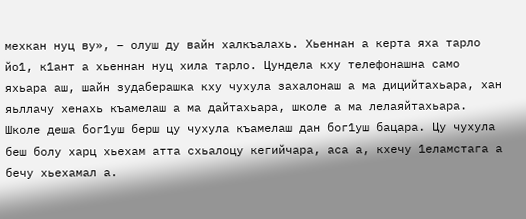мехкан нуц ву», – олуш ду вайн халкъалахь. Хьеннан а керта яха тарло йо1, к1ант а хьеннан нуц хила тарло. Цундела кху телефонашна само яхьара аш, шайн зудаберашка кху чухула захалонаш а ма дицийтахьара, хан яьллачу хенахь къамелаш а ма дайтахьара, школе а ма лелаяйтахьара. Школе деша бог1уш берш цу чухула къамелаш дан бог1уш бацара. Цу чухула беш болу харц хьехам атта схьалоцу кегийчара, аса а, кхечу 1еламстага а бечу хьехамал а.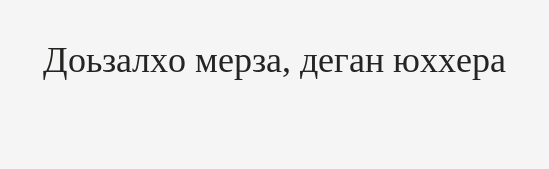Доьзалхо мерза, деган юххера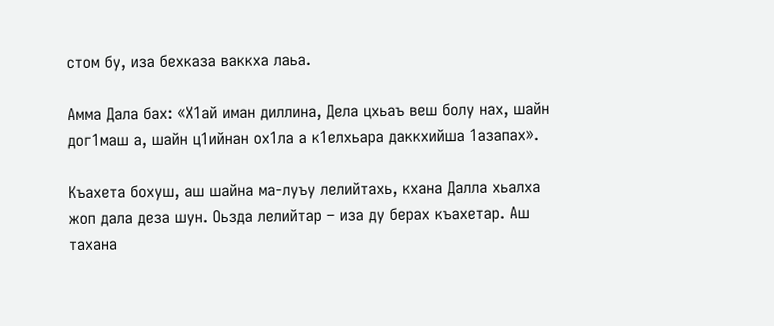стом бу, иза бехказа ваккха лаьа.

Амма Дала бах: «Х1ай иман диллина, Дела цхьаъ веш болу нах, шайн дог1маш а, шайн ц1ийнан ох1ла а к1елхьара даккхийша 1азапах».

Къахета бохуш, аш шайна ма-луъу лелийтахь, кхана Далла хьалха жоп дала деза шун. Оьзда лелийтар – иза ду берах къахетар. Аш тахана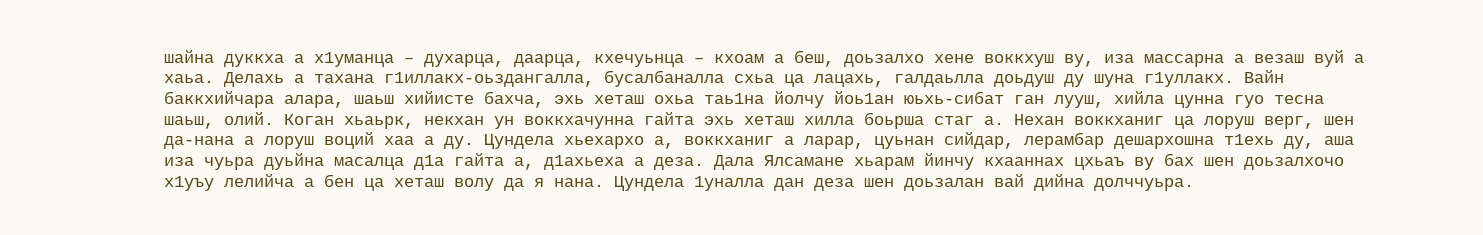шайна дуккха а х1уманца – духарца, даарца, кхечуьнца – кхоам а беш, доьзалхо хене воккхуш ву, иза массарна а везаш вуй а хаьа. Делахь а тахана г1иллакх-оьздангалла, бусалбаналла схьа ца лацахь, галдаьлла доьдуш ду шуна г1уллакх. Вайн баккхийчара алара, шаьш хийисте бахча, эхь хеташ охьа таь1на йолчу йоь1ан юьхь-сибат ган лууш, хийла цунна гуо тесна шаьш, олий. Коган хьаьрк, некхан ун воккхачунна гайта эхь хеташ хилла боьрша стаг а. Нехан воккханиг ца лоруш верг, шен да-нана а лоруш воций хаа а ду. Цундела хьехархо а, воккханиг а ларар, цуьнан сийдар, лерамбар дешархошна т1ехь ду, аша иза чуьра дуьйна масалца д1а гайта а, д1ахьеха а деза. Дала Ялсамане хьарам йинчу кхааннах цхьаъ ву бах шен доьзалхочо х1уъу лелийча а бен ца хеташ волу да я нана. Цундела 1уналла дан деза шен доьзалан вай дийна долччуьра.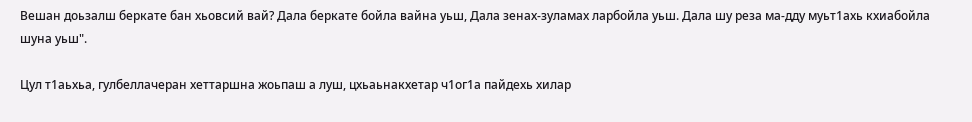Вешан доьзалш беркате бан хьовсий вай? Дала беркате бойла вайна уьш, Дала зенах-зуламах ларбойла уьш. Дала шу реза ма-дду муьт1ахь кхиабойла шуна уьш".

Цул т1аьхьа, гулбеллачеран хеттаршна жоьпаш а луш, цхьаьнакхетар ч1ог1а пайдехь хилар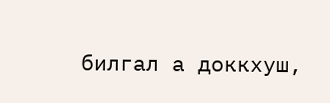билгал а доккхуш,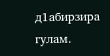д1абирзира гулам.